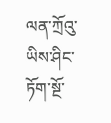ལན་ཀྲོའུ་ཡིས་ཤིང་ཏོག་སྔོ་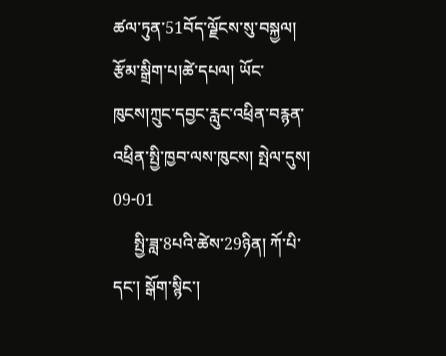ཚལ་ཏུན་51བོད་ལྗོངས་སུ་བསྐྱལ།
རྩོམ་སྒྲིག་པ།ཚེ་དཔལ། ཡོང་ཁུངས།ཀྲུང་དབྱང་རླུང་འཕྲིན་བརྙན་འཕྲིན་སྤྱི་ཁྱབ་ལས་ཁུངས། སྤེལ་དུས། 09-01
     སྤྱི་ཟླ་8པའི་ཚེས་29ཉིན། ཀོ་པི་དང་། སྒོག་སྙིང་།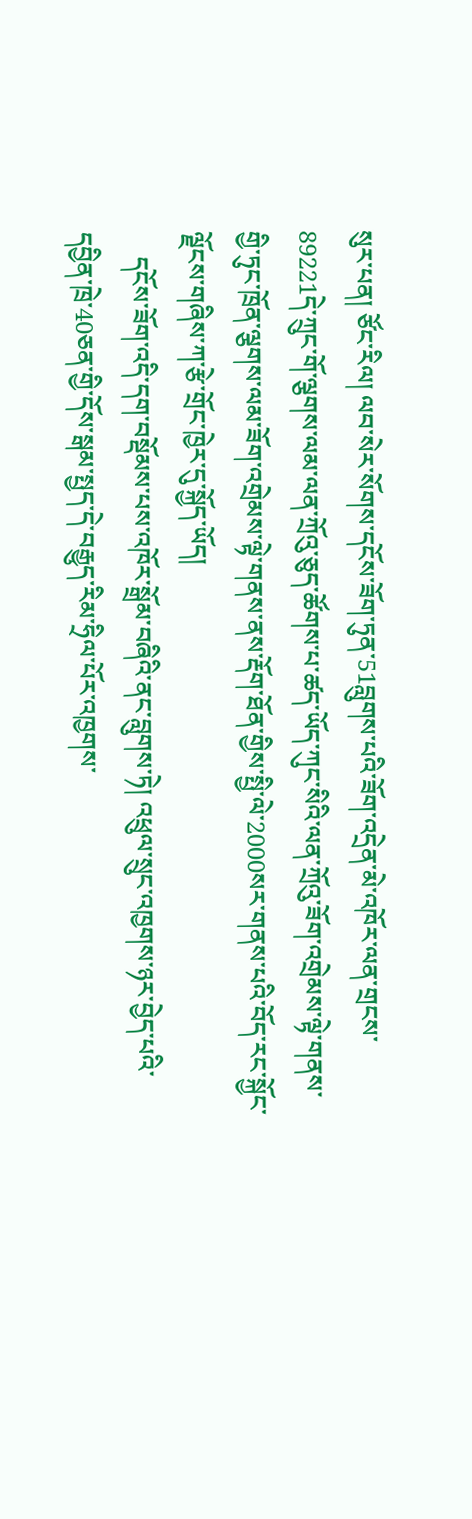སུར་པན། ཙོང་རིལ། ལབ་སེར་སོགས་དངོས་ཟོག་ཏུན་51བླུགས་པའི་ཟོག་འདྲེན་མེ་འཁོར་ལན་གྲངས་89221དེ་ཀྲུང་གོ་ལྕགས་ལམ་ལན་ཀྲོའུ་ཅུད་ཚོགས་པ་ཚད་ཡོད་ཀུང་སིའི་ལན་ཀྲོའུ་ཟོག་འགྲེམས་ལྟེ་གནས་གྱི་ཏུང་ཁྲོན་ལྕགས་ལམ་ཟོག་འགྲེམས་ལྟེ་གནས་ནས་རྡོག་ཐོན་གྱིས་སྤྱི་ལེ་2000སར་གནས་པའི་བོད་རང་སྐྱོང་ལྗོངས་གཞིས་ཀ་རྩེ་གྲོང་ཁྱེར་དུ་སྐྱོད་ཡོད།
    དངོས་ཟོག་འདི་དག་བསྡོམས་པས་འཁོར་སྒྲོམ་བཞིའི་ནང་བླུགས་ཏེ། འཕྲུལ་སྲུང་འཁྱགས་ཉར་བྱེད་པའི་དབྱིན་ཁྲེ་40ཅན་གྱི་དོས་སྒམ་སྤྱད་དེ་བརྒྱུད་རིམ་ཧྲིལ་པོར་འཁྱགས་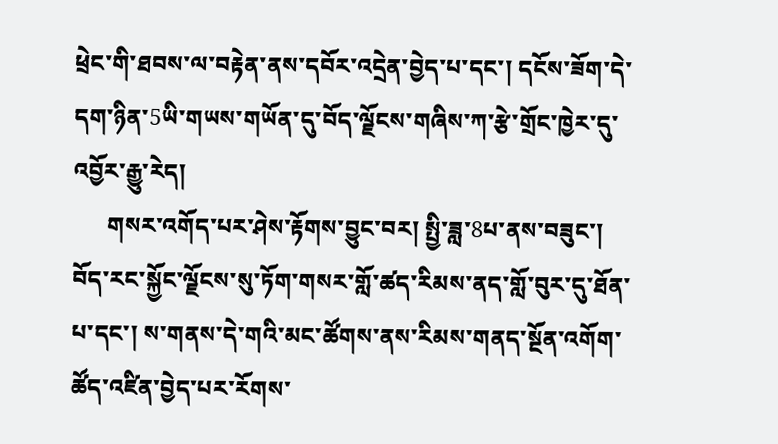ཕྲེང་གི་ཐབས་ལ་བརྟེན་ནས་དབོར་འདྲེན་བྱེད་པ་དང་། དངོས་ཟོག་དེ་དག་ཉིན་5ཡི་གཡས་གཡོན་དུ་བོད་ལྗོངས་གཞིས་ཀ་རྩེ་གྲོང་ཁྱེར་དུ་འབྱོར་རྒྱུ་རེད།
      གསར་འགོད་པར་ཤེས་རྟོགས་བྱུང་བར། སྤྱི་ཟླ་8པ་ནས་བཟུང་། བོད་རང་སྐྱོང་ལྗོངས་སུ་ཏོག་གསར་གློ་ཚད་རིམས་ནད་གློ་བུར་དུ་ཐོན་པ་དང་། ས་གནས་དེ་གའི་མང་ཚོགས་ནས་རིམས་གནད་སྔོན་འགོག་ཚོད་འཛིན་བྱེད་པར་རོགས་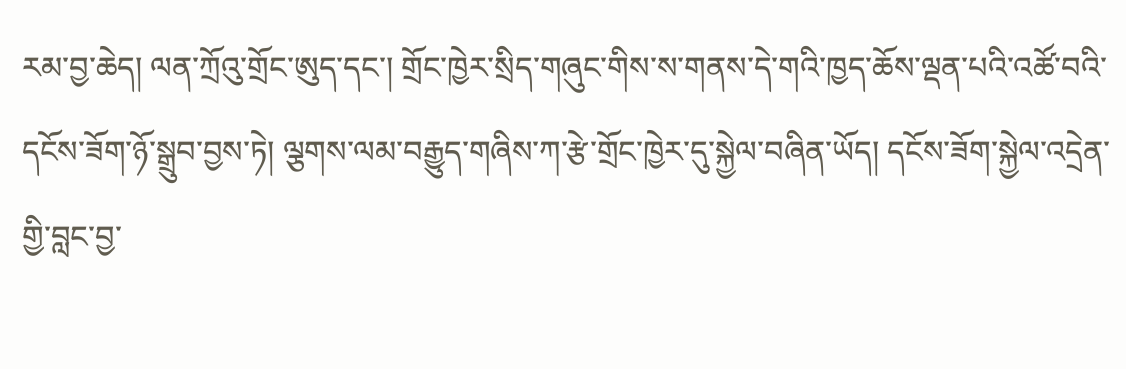རམ་བྱ་ཆེད། ལན་ཀྲོའུ་གྲོང་ཨུད་དང་། གྲོང་ཁྱེར་སྲིད་གཞུང་གིས་ས་གནས་དེ་གའི་ཁྱད་ཆོས་ལྡན་པའི་འཚོ་བའི་དངོས་ཟོག་ཉོ་སྒྲུབ་བྱས་ཏེ། ལྕགས་ལམ་བརྒྱུད་གཞིས་ཀ་རྩེ་གྲོང་ཁྱེར་དུ་སྐྱེལ་བཞིན་ཡོད། དངོས་ཟོག་སྐྱེལ་འདྲེན་གྱི་བླང་བྱ་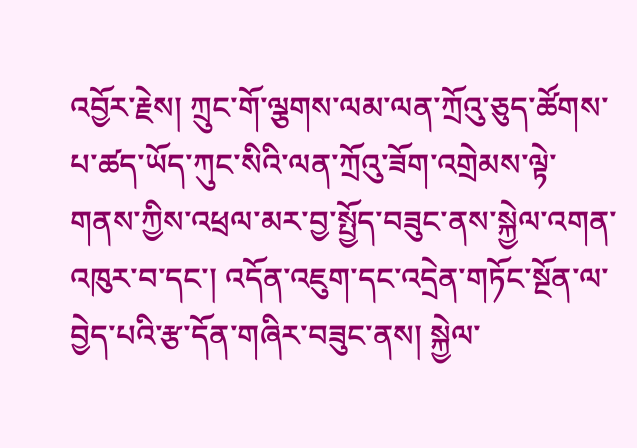འབྱོར་རྗེས། ཀྲུང་གོ་ལྕགས་ལམ་ལན་ཀྲོའུ་ཅུད་ཚོགས་པ་ཚད་ཡོད་ཀུང་སིའི་ལན་ཀྲོའུ་ཟོག་འགྲེམས་ལྟེ་གནས་ཀྱིས་འཕྲལ་མར་བྱ་སྤྱོད་བཟུང་ནས་སྐྱེལ་འགན་འཁུར་བ་དང་། འདོན་འཇུག་དང་འདྲེན་གཏོང་སྔོན་ལ་བྱེད་པའི་རྩ་དོན་གཞིར་བཟུང་ནས། སྐྱེལ་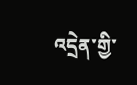འདྲེན་གྱི་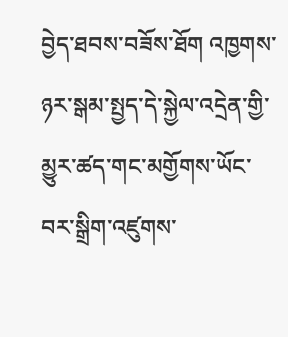བྱེད་ཐབས་བཟོས་ཐོག འཁྱགས་ཉར་སྒམ་སྤྱད་དེ་སྐྱེལ་འདྲེན་གྱི་མྱུར་ཚད་གང་མགྱོགས་ཡོང་བར་སྒྲིག་འཛུགས་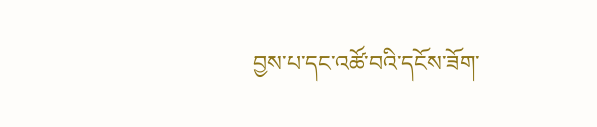བྱས་པ་དང་འཚོ་བའི་དངོས་ཟོག་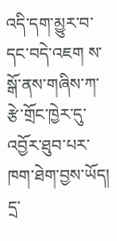འདི་དག་མྱུར་བ་དང་བདེ་འཇག ས་སྒོ་ནས་གཞིས་ཀ་རྩེ་གྲོང་ཁྱེར་དུ་འབྱོར་ཐུབ་པར་ཁག་ཐེག་བྱས་ཡོད།
དྲ་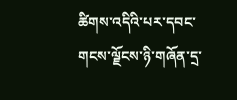ཚིགས་འདིའི་པར་དབང་གངས་ལྗོངས་ཉི་གཞོན་དྲ་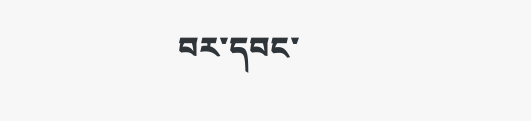བར་དབང་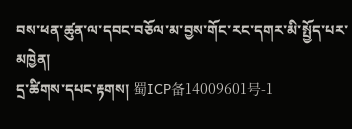བས་ཕན་ཚུན་ལ་དབང་བཅོལ་མ་བྱས་གོང་རང་དགར་མི་སྤྱོད་པར་མཁྱེན།
དྲ་ཚིགས་དཔང་རྟགས། 蜀ICP备14009601号-1